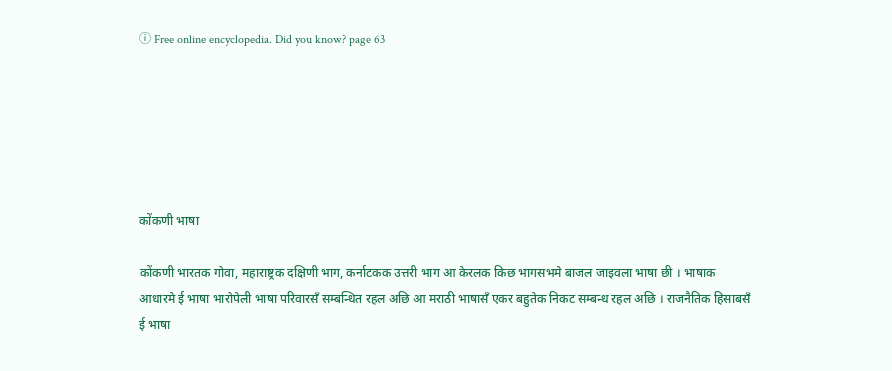ⓘ Free online encyclopedia. Did you know? page 63






कोंकणी भाषा

कोंकणी भारतक गोवा, महाराष्ट्रक दक्षिणी भाग, कर्नाटकक उत्तरी भाग आ केरलक किछ भागसभमे बाजल जाइवला भाषा छी । भाषाक आधारमे ई भाषा भारोपेली भाषा परिवारसँ सम्बन्धित रहल अछि आ मराठी भाषासँ एकर बहुतेक निकट सम्बन्ध रहल अछि । राजनैतिक हिसाबसँ ई भाषा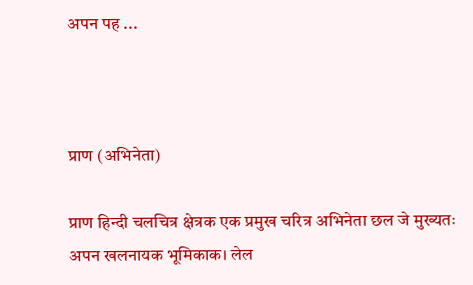अपन पह ...



प्राण (अभिनेता)

प्राण हिन्दी चलचित्र क्षेत्रक एक प्रमुख चरित्र अभिनेता छल जे मुख्यतः अपन खलनायक भूमिकाक। लेल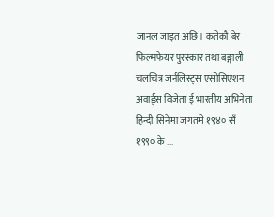जानल जाइत अछि। कतेकौ बेर फिल्मफेयर पुरस्कार तथा बङ्गाली चलचित्र जर्नलिस्ट्स एसोसिएशन अवार्ड्स विजेता ई भारतीय अभिनेता हिन्दी सिनेमा जगतमे १९४० सँ १९९० के ...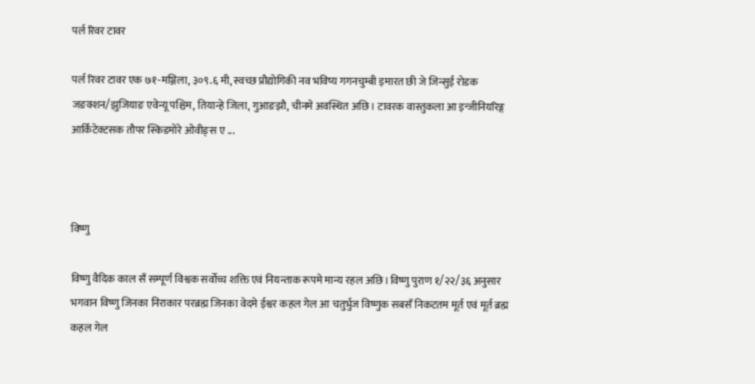पर्ल रिवर टावर

पर्ल रिवर टावर एक ७१-मञ्जिला, ३०९.६ मी, स्वच्छ प्रौद्योगिकी नव भविष्य गगनचुम्बी इमारत छी जे जिन्सुई रोडक जङक्शन/झुजियाङ एवेन्यू पश्चिम, तियान्हे जिला, गुआङझौ, चीनमे अवस्थित अछि। टावरक वास्तुकला आ इन्जीनियरिङ्ग आर्किटेक्टसक तौपर स्किडमोरे ओवीङ्स ए ...



विष्णु

विष्णु वैदिक काल सँ सम्पूर्ण विश्वक सर्वोच्च शक्ति एवं नियन्ताक रूपमे मान्य रहल अछि।विष्णु पुराण १/२२/३६ अनुसार भगवान विष्णु जिनका निराकार परब्रह्म जिनका वेदमे ईश्वर कहल गेल आ चतुर्भुज विष्णुक सबसँ निकटतम मूर्त एवं मूर्त ब्रह्म कहल गेल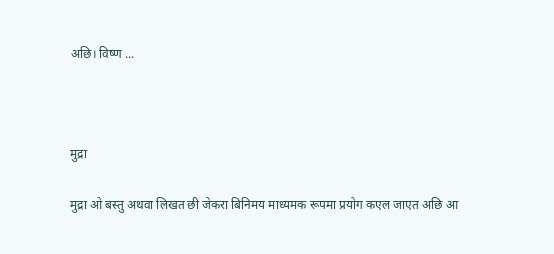अछि। विष्ण ...



मुद्रा

मुद्रा ओ बस्तु अथवा लिखत छी जेकरा बिनिमय माध्यमक रूपमा प्रयोग कएल जाएत अछि आ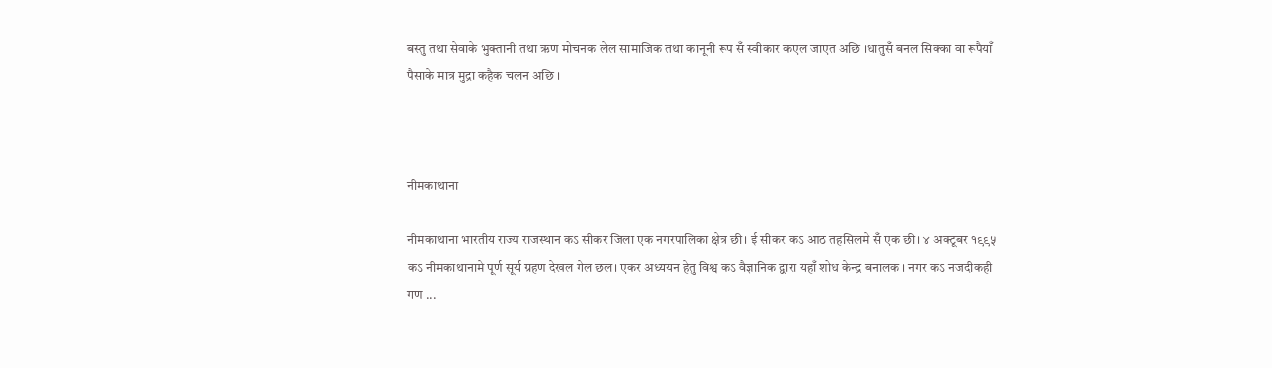बस्तु तथा सेवाके भुक्तानी तथा ऋण मोचनक लेल सामाजिक तथा कानूनी रूप सँ स्वीकार कएल जाएत अछि ।धातुसँ बनल सिक्का वा रूपैयाँ पैसाके मात्र मुद्रा कहैक चलन अछि ।



नीमकाथाना

नीमकाथाना भारतीय राज्य राजस्थान कऽ सीकर जिला एक नगरपालिका क्षेत्र छी। ई सीकर कऽ आठ तहसिलमे सँ एक छी। ४ अक्टूबर १९९५ कऽ नीमकाथानामे पूर्ण सूर्य ग्रहण देखल गेल छल। एकर अध्ययन हेतु विश्व कऽ वैज्ञानिक द्वारा यहाँ शोध केन्द्र बनालक । नगर कऽ नजदीकही गण ...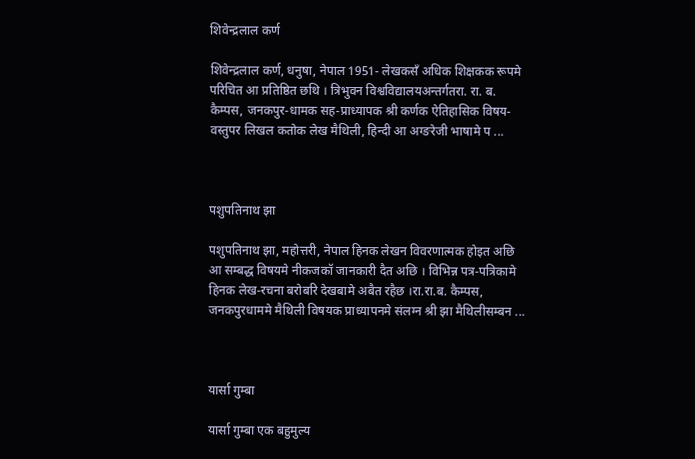शिवेन्द्रलाल कर्ण

शिवेन्द्रलाल कर्ण, धनुषा, नेपाल 1951- लेखकसँ अधिक शिक्षकक रूपमे परिचित आ प्रतिष्ठित छथि । त्रिभुवन विश्वविद्यालयअन्तर्गतरा. रा. ब. कैम्पस, जनकपुर-धामक सह-प्राध्यापक श्री कर्णक ऐतिहासिक विषय-वस्तुपर लिखल कतोक लेख मैथिली, हिन्दी आ अग्ङरेजी भाषामे प ...



पशुपतिनाथ झा

पशुपतिनाथ झा, महोत्तरी, नेपाल हिनक लेखन विवरणात्मक होइत अछि आ सम्बद्ध विषयमे नीकजकॉ जानकारी दैत अछि । विभिन्न पत्र-पत्रिकामे हिनक लेख-रचना बरोबरि देखबामे अबैत रहैछ ।रा.रा.ब. कैम्पस, जनकपुरधाममे मैथिली विषयक प्राध्यापनमे संलग्न श्री झा मैथिलीसम्बन ...



यार्सा गुम्बा

यार्सा गुम्बा एक बहुमुल्य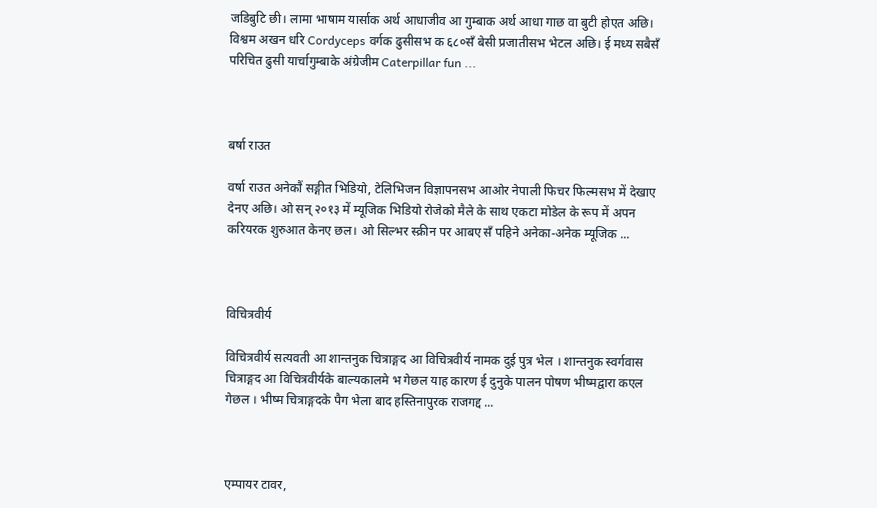जडिबुटि छी। लामा भाषाम यार्साक अर्थ आधाजीव आ गुम्बाक अर्थ आधा गाछ वा बुटी होएत अछि। विश्वम अखन धरि Cordyceps वर्गक ढुसीसभ क ६८०सँ बेसी प्रजातीसभ भेटल अछि। ई मध्य सबैसँ परिचित ढुसी यार्चागुम्बाके अंग्रेजीम Caterpillar fun ...



बर्षा राउत

वर्षा राउत अनेकौं सङ्गीत भिडियो, टेलिभिजन विज्ञापनसभ आओर नेपाली फिचर फिल्मसभ में देखाए देनए अछि। ओ सन् २०१३ में म्यूजिक भिडियो रोजेको मैले के साथ एकटा मोडेल के रूप में अपन करियरक शुरुआत केनए छल। ओ सिल्भर स्क्रीन पर आबए सँ पहिने अनेका-अनेक म्यूजिक ...



विचित्रवीर्य

विचित्रवीर्य सत्यवती आ शान्तनुक चित्राङ्गद आ विचित्रवीर्य नामक दुई पुत्र भेल । शान्तनुक स्वर्गवास चित्राङ्गद आ विचित्रवीर्यके बाल्यकालमे भ गेछल याह कारण ई दुनुके पालन पोषण भीष्मद्वारा कएल गेछल । भीष्म चित्राङ्गदके पैग भेला बाद हस्तिनापुरक राजगद्द ...



एम्पायर टावर,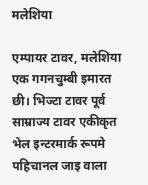मलेशिया

एम्पायर टावर, मलेशिया एक गगनचुम्बी इमारत छी। भिज्टा टावर पूर्व साम्राज्य टावर एकीकृत भेल इन्टरमार्क रूपमे पहिचानल जाइ वाला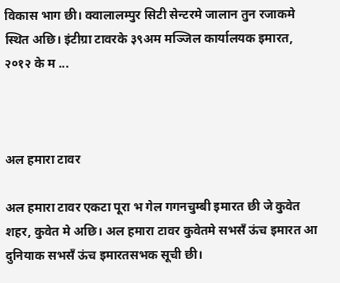विकास भाग छी। क्वालालम्पुर सिटी सेन्टरमे जालान तुन रजाकमे स्थित अछि। इंटीग्रा टावरके ३९अम मञ्जिल कार्यालयक इमारत, २०१२ के म ...



अल हमारा टावर

अल हमारा टावर एकटा पूरा भ गेल गगनचुम्बी इमारत छी जे कुवेत शहर, कुवेत मे अछि। अल हमारा टावर कुवेतमे सभसँ ऊंच इमारत आ दुनियाक सभसँ ऊंच इमारतसभक सूची छी।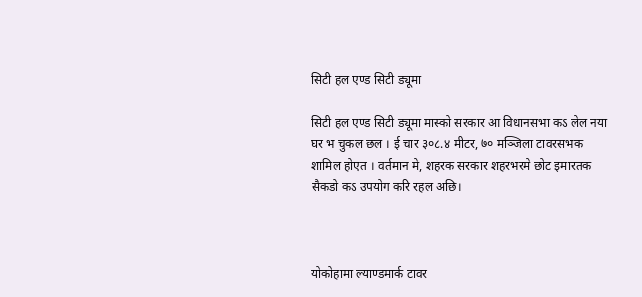सिटी हल एण्ड सिटी ड्यूमा

सिटी हल एण्ड सिटी ड्यूमा मास्को सरकार आ विधानसभा कऽ लेल नया घर भ चुकल छल । ई चार ३०८.४ मीटर, ७० मञ्जिला टावरसभक शामिल होएत । वर्तमान मे, शहरक सरकार शहरभरमे छोट इमारतक सैकडो कऽ उपयोग करि रहल अछि।



योकोहामा ल्याण्डमार्क टावर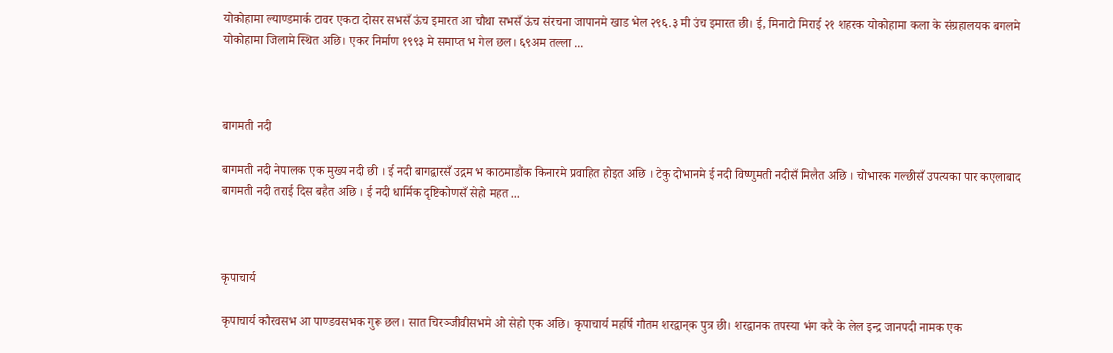योकोहामा ल्याण्डमार्क टावर एकटा दोसर सभसँ ऊंच इमारत आ चौथा सभसँ ऊंच संरचना जापानमे खाड भेल २९६.३ मी उंच इमारत छी। ई, मिनाटो मिराई २१ शहरक योकोहामा कला के संग्रहालयक बगलमे योकोहामा जिलामे स्थित अछि। एकर निर्माण १९९३ मे समाप्त भ गेल छल। ६९अम तल्ला ...



बागमती नदी

बागमती नदी नेपालक एक मुख्य नदी छी । ई नदी बागद्वारसँ उद्गम भ काठमाडौंक किनारमे प्रवाहित होइत अछि । टेकु दोभानमे ई नदी विष्णुमती नदीसँ मिलैत अछि । चोभारक गल्छीसँ उपत्यका पार कएलाबाद बागमती नदी तराई दिस बहैत अछि । ई नदी धार्मिक दृष्टिकोणसँ सेहो महत ...



कृपाचार्य

कृपाचार्य कौरवसभ आ पाण्डवसभक गुरू छल। सात चिरञ्जीवीसभमे ओ सेहो एक अछि। कृपाचार्य महर्षि गौतम शरद्वान्‌क पुत्र छी। शरद्वानक तपस्या भंग करै के लेल इन्द्र जानपदी नामक एक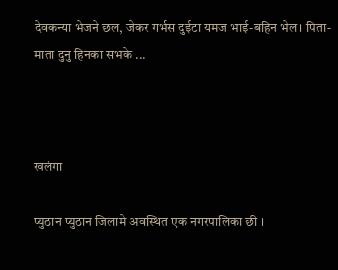देवकन्या भेजने छल, जेकर गर्भस दुईटा यमज भाई-बहिन भेल। पिता-माता दुनु हिनका सभके ...



खलंगा

प्युठान प्युठान जिलामे अवस्थित एक नगरपालिका छी ।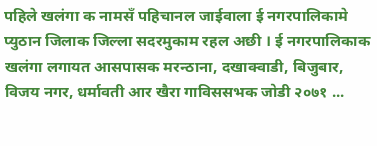पहिले खलंगा क नामसँ पहिचानल जाईवाला ई नगरपालिकामे प्युठान जिलाक जिल्ला सदरमुकाम रहल अछी । ई नगरपालिकाक खलंगा लगायत आसपासक मरन्ठाना, दखाक्वाडी, बिजुबार, विजय नगर, धर्मावती आर खैरा गाविससभक जोडी २०७१ ...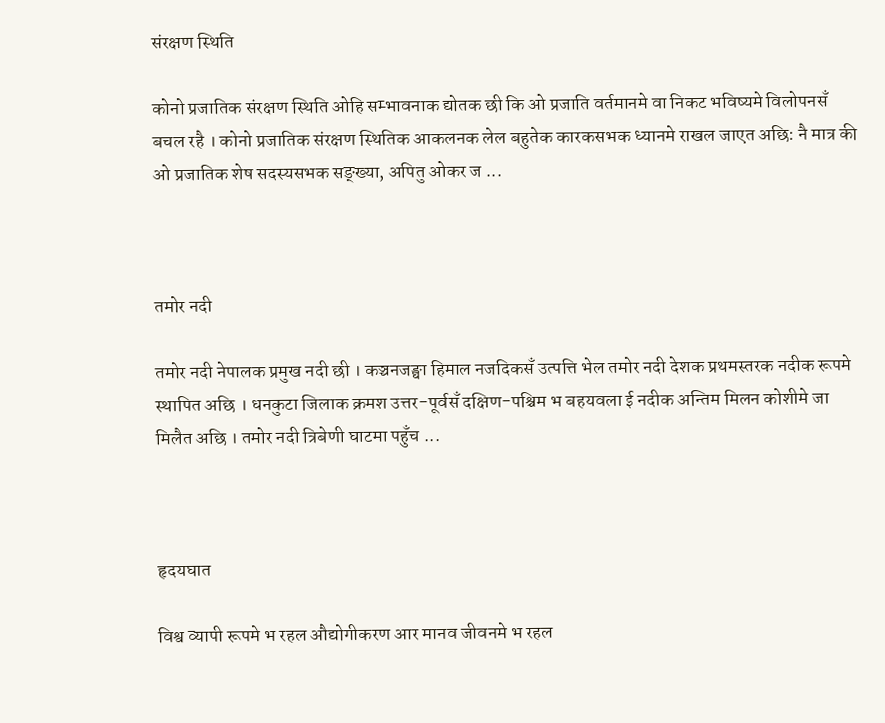संरक्षण स्थिति

कोनो प्रजातिक संरक्षण स्थिति ओहि सम्भावनाक द्योतक छी कि ओ प्रजाति वर्तमानमे वा निकट भविष्यमे विलोपनसँ बचल रहै । कोनो प्रजातिक संरक्षण स्थितिक आकलनक लेल बहुतेक कारकसभक ध्यानमे राखल जाएत अछि: नै मात्र की ओ प्रजातिक शेष सदस्यसभक सङ्ख्या, अपितु ओकर ज ...



तमोर नदी

तमोर नदी नेपालक प्रमुख नदी छी । कञ्चनजङ्घा हिमाल नजदिकसँ उत्पत्ति भेल तमोर नदी देशक प्रथमस्तरक नदीक रूपमे स्थापित अछि । धनकुटा जिलाक क्रमश उत्तर-पूर्वसँ दक्षिण-पश्चिम भ बहयवला ई नदीक अन्तिम मिलन कोशीमे जा मिलैत अछि । तमोर नदी त्रिबेणी घाटमा पहुँच ...



हृदयघात

विश्व व्यापी रूपमे भ रहल औद्योगीकरण आर मानव जीवनमे भ रहल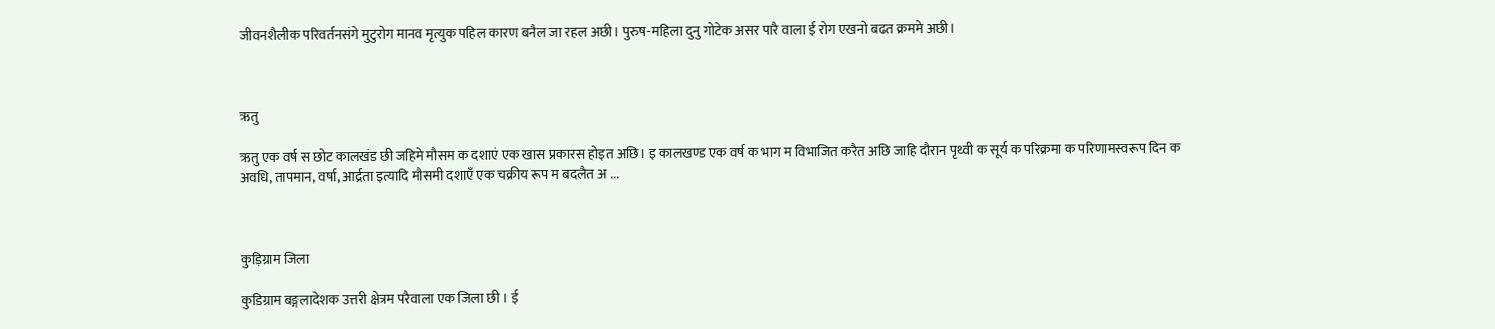जीवनशैलीक परिवर्तनसंगे मुटुरोग मानव मृत्युक पहिल कारण बनैल जा रहल अछी। पुरुष-महिला दुनु गोटेक असर पारै वाला ई रोग एखनो बढत क्रममे अछी।



ऋतु

ऋतु एक वर्ष स छोट कालखंड छी जहिमे मौसम क दशाएं एक खास प्रकारस होइत अछि। इ कालखण्ड एक वर्ष क भाग म विभाजित करैत अछि जाहि दौरान पृथ्वी क सूर्य क परिक्रमा क परिणामस्वरूप दिन क अवधि, तापमान, वर्षा, आर्द्रता इत्यादि मौसमी दशाएँ एक चक्रीय रूप म बदलैत अ ...



कुड़िग्राम जिला

कुडिग्राम बङ्गलादेशक उत्तरी क्षेत्रम परैवाला एक जिला छी । ई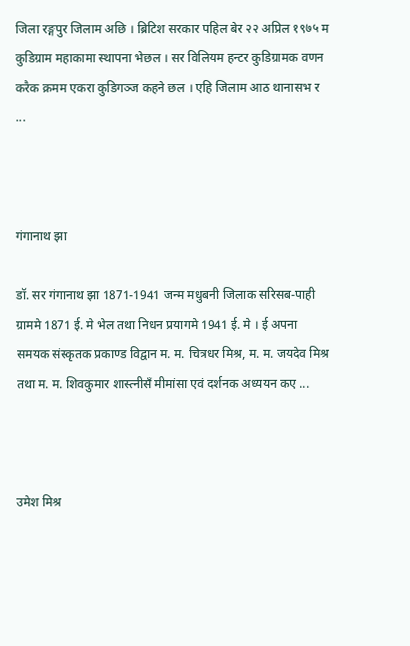जिला रङ्गपुर जिलाम अछि । ब्रिटिश सरकार पहिल बेर २२ अप्रिल १९७५ म कुडिग्राम महाकामा स्थापना भेछल । सर विलियम हन्टर कुडिग्रामक वणन करैक क्रमम एकरा कुडिगञ्ज कहने छल । एहि जिलाम आठ थानासभ र ...



गंगानाथ झा

डॉ. सर गंगानाथ झा 1871-1941 जन्म मधुबनी जिलाक सरिसब-पाही ग्राममे 1871 ई. मे भेल तथा निधन प्रयागमे 1941 ई. मे । ई अपना समयक संस्कृतक प्रकाण्ड विद्वान म. म. चित्रधर मिश्र, म. म. जयदेव मिश्र तथा म. म. शिवकुमार शास्त्नीसँ मीमांसा एवं दर्शनक अध्ययन कए ...



उमेश मिश्र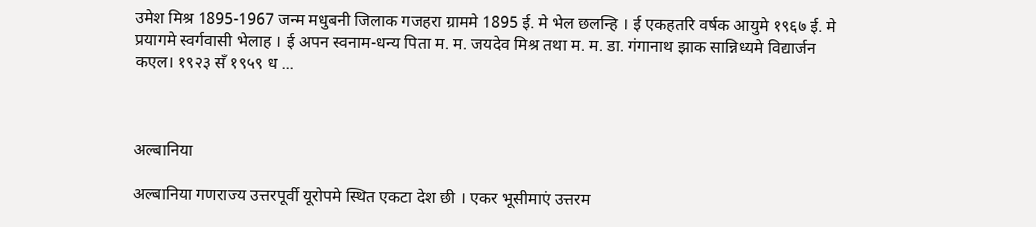उमेश मिश्र 1895-1967 जन्म मधुबनी जिलाक गजहरा ग्राममे 1895 ई. मे भेल छलन्हि । ई एकहतरि वर्षक आयुमे १९६७ ई. मे प्रयागमे स्वर्गवासी भेलाह । ई अपन स्वनाम-धन्य पिता म. म. जयदेव मिश्र तथा म. म. डा. गंगानाथ झाक सान्निध्यमे विद्यार्जन कएल। १९२३ सँ १९५९ ध ...



अल्बानिया

अल्बानिया गणराज्य उत्तरपूर्वी यूरोपमे स्थित एकटा देश छी । एकर भूसीमाएं उत्तरम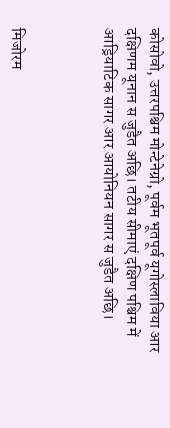कोसोवो, उत्तरपश्चिम मोन्टेनेग्रो, पूर्वम भूतपूर्व यूगोस्लाविया आर दक्षिणम यूनान स जुडैत अछि। तटीय सीमाएं दक्षिण पश्चिम में आड्रियाटिक सागर आर आयोनियन सागर स जुडैत अछि।



मिजोरम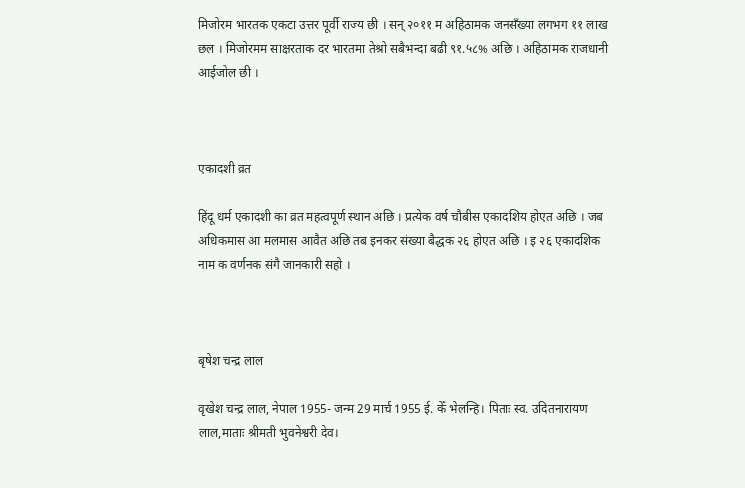मिजोरम भारतक एकटा उत्तर पूर्वी राज्य छी । सन् २०११ म अहिठामक जनसँख्या लगभग ११ लाख छल । मिजोरमम साक्षरताक दर भारतमा तेश्रो सबैभन्दा बढी ९१.५८% अछि । अहिठामक राजधानी आईजोल छी ।



एकादशी व्रत

हिंदू धर्म एकादशी का व्रत महत्वपूर्ण स्थान अछि । प्रत्येक वर्ष चौबीस एकादशिय होएत अछि । जब अधिकमास आ मलमास आवैत अछि तब इनकर संख्या बैद्धक २६ होएत अछि । इ २६ एकादशिक नाम क वर्णनक संगै जानकारी सहो ।



बृषेश चन्द्र लाल

वृखेश चन्द्र लाल, नेपाल 1955- जन्म 29 मार्च 1955 ई. केँ भेलन्हि। पिताः स्व. उदितनारायण लाल,माताः श्रीमती भुवनेश्वरी देव।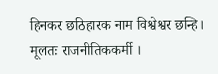हिनकर छठिहारक नाम विश्वेश्वर छन्हि। मूलतः राजनीतिककर्मी ।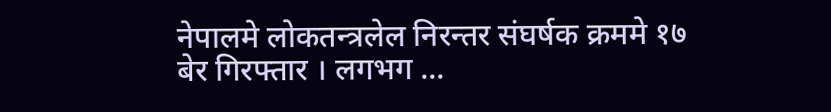नेपालमे लोकतन्त्रलेल निरन्तर संघर्षक क्रममे १७ बेर गिरफ्तार । लगभग ...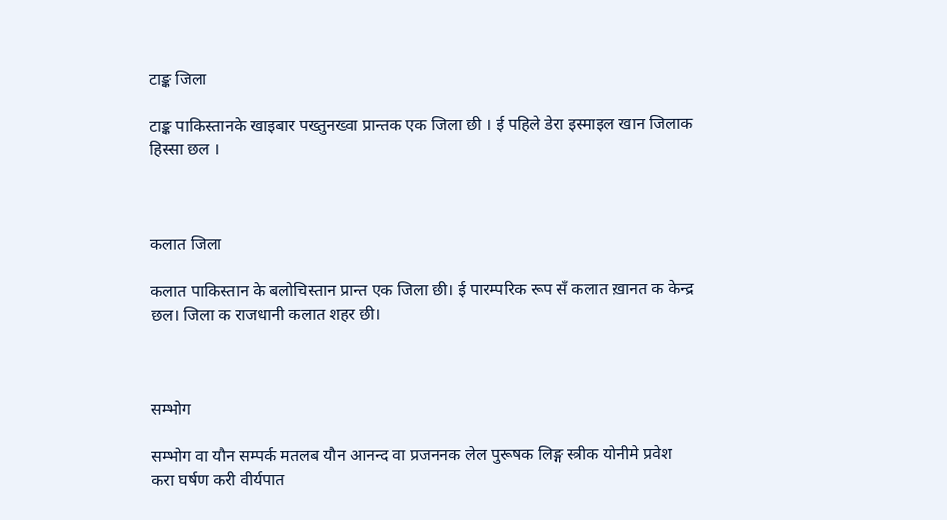टाङ्क जिला

टाङ्क पाकिस्तानके खाइबार पख्तुनख्वा प्रान्तक एक जिला छी । ई पहिले डेरा इस्माइल खान जिलाक हिस्सा छल ।



कलात जिला

कलात पाकिस्तान के बलोचिस्तान प्रान्त एक जिला छी। ई पारम्परिक रूप सँ कलात ख़ानत क केन्द्र छल। जिला क राजधानी कलात शहर छी।



सम्भोग

सम्भोग वा यौन सम्पर्क मतलब यौन आनन्द वा प्रजननक लेल पुरूषक लिङ्ग स्त्रीक योनीमे प्रवेश करा घर्षण करी वीर्यपात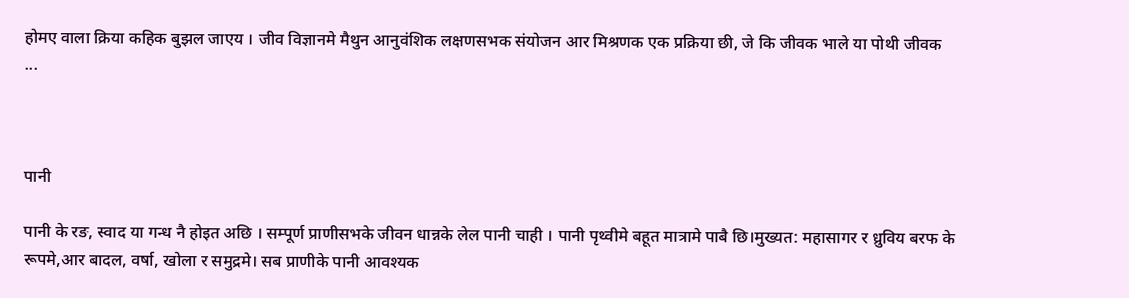होमए वाला क्रिया कहिक बुझल जाएय । जीव विज्ञानमे मैथुन आनुवंशिक लक्षणसभक संयोजन आर मिश्रणक एक प्रक्रिया छी, जे कि जीवक भाले या पोथी जीवक ...



पानी

पानी के रङ, स्वाद या गन्ध नै होइत अछि । सम्पूर्ण प्राणीसभके जीवन धान्नके लेल पानी चाही । पानी पृथ्वीमे बहूत मात्रामे पाबै छि।मुख्यत: महासागर र ध्रुविय बरफ के रूपमे,आर बादल, वर्षा, खोला र समुद्रमे। सब प्राणीके पानी आवश्यक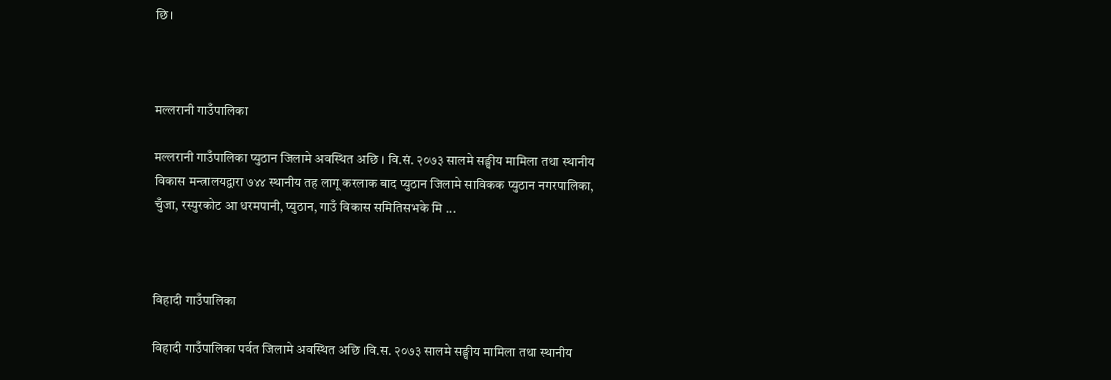छि।



मल्लरानी गाउँपालिका

मल्लरानी गाउँपालिका प्युठान जिलामे अवस्थित अछि । वि.सं. २०७३ सालमे सङ्घीय मामिला तथा स्थानीय विकास मन्त्रालयद्वारा ७४४ स्थानीय तह लागू करलाक बाद प्युठान जिलामे साविकक प्युठान नगरपालिका, चुँजा, रस्पुरकोट आ धरमपानी, प्युठान, गाउँ विकास समितिसभके मि ...



विहादी गाउँपालिका

विहादी गाउँपालिका पर्वत जिलामे अवस्थित अछि ।वि.स. २०७३ सालमे सङ्घीय मामिला तथा स्थानीय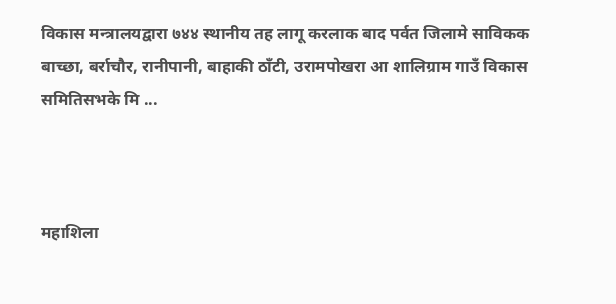विकास मन्त्रालयद्वारा ७४४ स्थानीय तह लागू करलाक बाद पर्वत जिलामे साविकक बाच्छा, बर्राचौर, रानीपानी, बाहाकी ठाँटी, उरामपोखरा आ शालिग्राम गाउँ विकास समितिसभके मि ...



महाशिला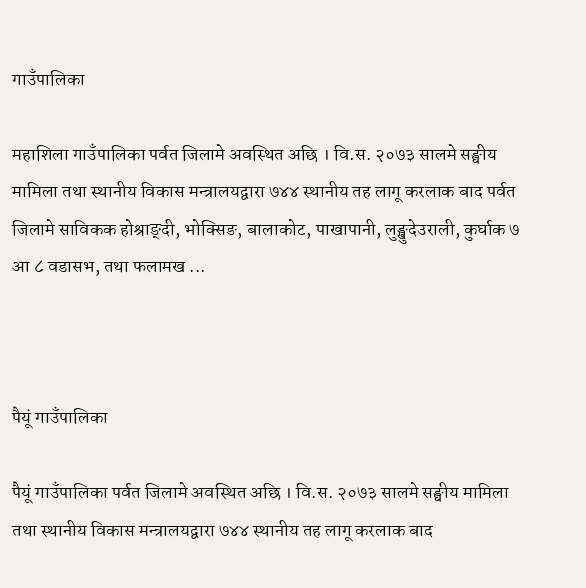गाउँपालिका

महाशिला गाउँपालिका पर्वत जिलामे अवस्थित अछि । वि.स. २०७३ सालमे सङ्घीय मामिला तथा स्थानीय विकास मन्त्रालयद्वारा ७४४ स्थानीय तह लागू करलाक बाद पर्वत जिलामे साविकक होश्राङ्दी, भोक्सिङ, बालाकोट, पाखापानी, लुङ्खुदेउराली, कुर्घाक ७ आ ८ वडासभ, तथा फलामख ...



पैयूं गाउँपालिका

पैयूं गाउँपालिका पर्वत जिलामे अवस्थित अछि । वि.स. २०७३ सालमे सङ्घीय मामिला तथा स्थानीय विकास मन्त्रालयद्वारा ७४४ स्थानीय तह लागू करलाक बाद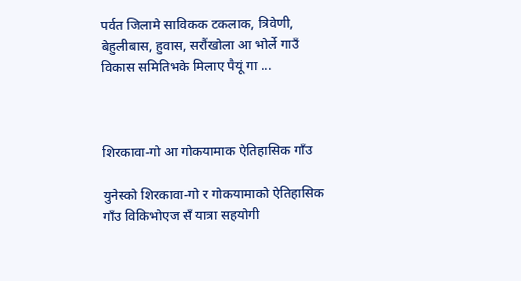पर्वत जिलामे साविकक टकलाक, त्रिवेणी, बेहुलीबास, हुवास, सरौंखोला आ भोर्ले गाउँ विकास समितिभके मिलाए पैयूं गा ...



शिरकावा-गो आ गोकयामाक ऐतिहासिक गाँउ

युनेस्को शिरकावा-गो र गोकयामाको ऐतिहासिक गाँउ विकिभोएज सँ यात्रा सहयोगी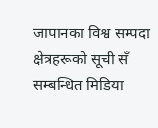जापानका विश्व सम्पदा क्षेत्रहरूको सूची सँ सम्बन्धित मिडिया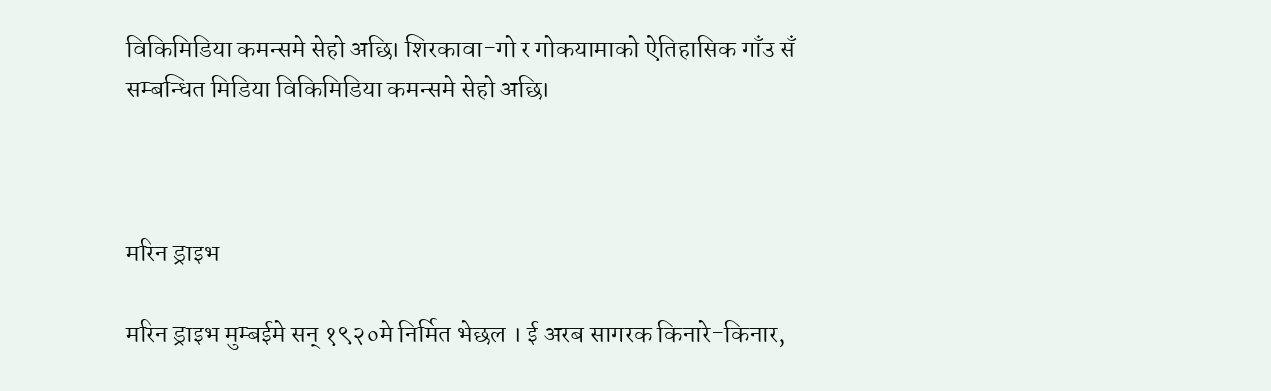विकिमिडिया कमन्समे सेहो अछि। शिरकावा-गो र गोकयामाको ऐतिहासिक गाँउ सँ सम्बन्धित मिडिया विकिमिडिया कमन्समे सेहो अछि।



मरिन ड्राइभ

मरिन ड्राइभ मुम्बईमे सन् १९२०मे निर्मित भेछल । ई अरब सागरक किनारे-किनार,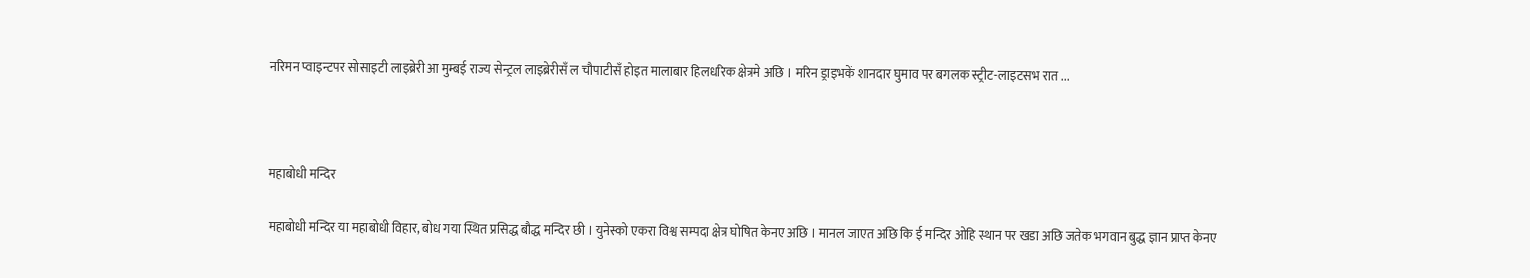नरिमन प्वाइन्टपर सोसाइटी लाइब्रेरी आ मुम्बई राज्य सेन्ट्रल लाइब्रेरीसँ ल चौपाटीसँ होइत मालाबार हिलधरिक क्षेत्रमे अछि । मरिन ड्राइभकें शानदार घुमाव पर बगलक स्ट्रीट-लाइटसभ रात ...



महाबोधी मन्दिर

महाबोधी मन्दिर या महाबोधी विहार, बोध गया स्थित प्रसिद्ध बौद्ध मन्दिर छी । युनेस्को एकरा विश्व सम्पदा क्षेत्र घोषित केनए अछि । मानल जाएत अछि कि ई मन्दिर ओहि स्थान पर खडा अछि जतेक भगवान बुद्ध ज्ञान प्राप्त केनए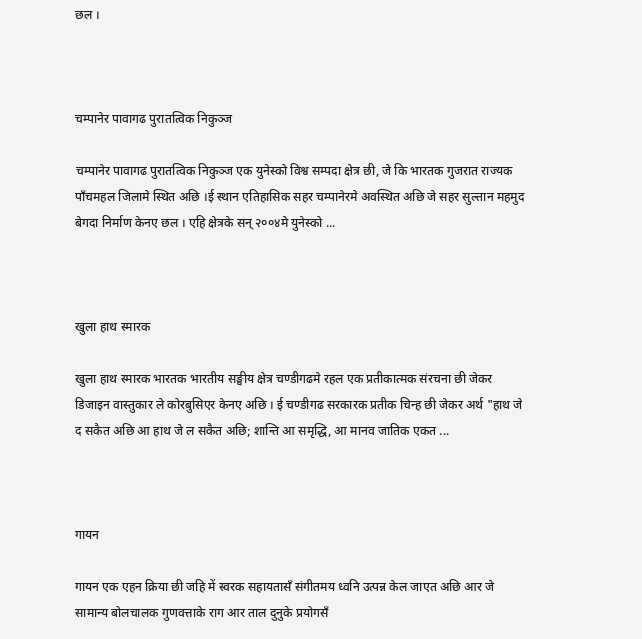छल ।



चम्पानेर पावागढ पुरातत्विक निकुञ्ज

चम्पानेर पावागढ पुरातत्विक निकुञ्ज एक युनेस्को विश्व सम्पदा क्षेत्र छी, जे कि भारतक गुजरात राज्यक पाँचमहल जिलामे स्थित अछि ।ई स्थान एतिहासिक सहर चम्पानेरमे अवस्थित अछि जे सहर सुल्तान महमुद बेगदा निर्माण केनए छल । एहि क्षेत्रके सन् २००४मे युनेस्को ...



खुला हाथ स्मारक

खुला हाथ स्मारक भारतक भारतीय सङ्घीय क्षेत्र चण्डीगढमे रहल एक प्रतीकात्मक संरचना छी जेकर डिजाइन वास्तुकार ले कोरबुसिएर केनए अछि । ई चण्डीगढ सरकारक प्रतीक चिन्ह छी जेकर अर्थ "हाथ जे द सकैत अछि आ हाथ जे ल सकैत अछि; शान्ति आ समृद्धि, आ मानव जातिक एकत ...



गायन

गायन एक एहन क्रिया छी जहि में स्वरक सहायतासँ संगीतमय ध्वनि उत्पन्न केल जाएत अछि आर जे सामान्य बोलचालक गुणवत्ताके राग आर ताल दुनुके प्रयोगसँ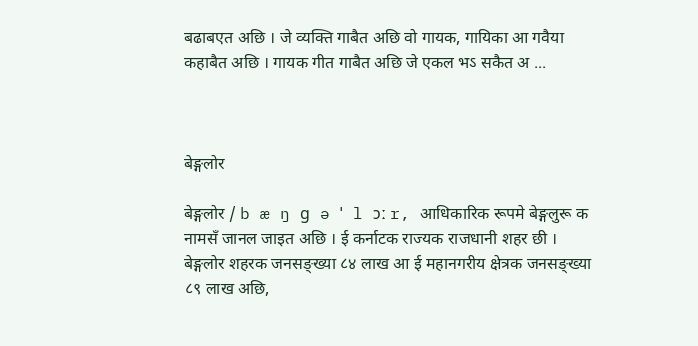बढाबएत अछि । जे व्यक्ति गाबैत अछि वो गायक, गायिका आ गवैया कहाबैत अछि । गायक गीत गाबैत अछि जे एकल भऽ सकैत अ ...



बेङ्गलोर

बेङ्गलोर / b æ ŋ ɡ ə ˈ l ɔː r, आधिकारिक रूपमे बेङ्गलुरू क नामसँ जानल जाइत अछि । ई कर्नाटक राज्यक राजधानी शहर छी । बेङ्गलोर शहरक जनसङ्ख्या ८४ लाख आ ई महानगरीय क्षेत्रक जनसङ्ख्या ८९ लाख अछि,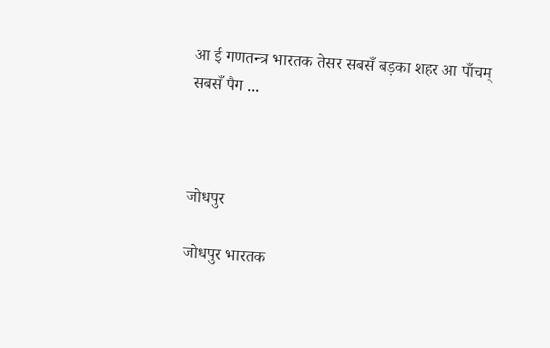आ ई गणतन्त्र भारतक तेसर सबसँ बड़का शहर आ पाँचम् सबसँ पैग ...



जोधपुर

जोधपुर भारतक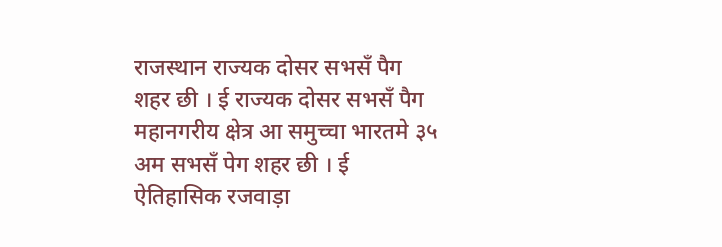राजस्थान राज्यक दोसर सभसँ पैग शहर छी । ई राज्यक दोसर सभसँ पैग महानगरीय क्षेत्र आ समुच्चा भारतमे ३५ अम सभसँ पेग शहर छी । ई ऐतिहासिक रजवाड़ा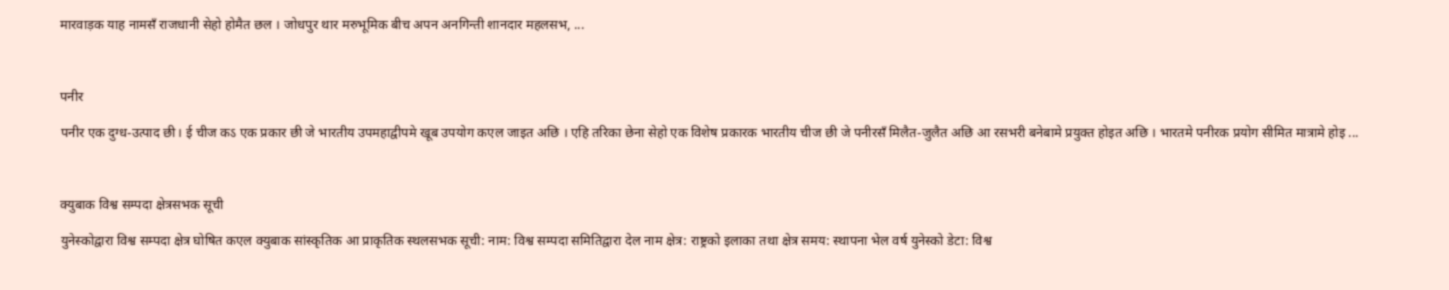मारवाड़क याह नामसँ राजधानी सेहो होमैत छल । जोधपुर थार मरुभूमिक बीच अपन अनगिन्ती शानदार महलसभ, ...



पनीर

पनीर एक दुग्ध-उत्पाद छी। ई चीज कऽ एक प्रकार छी जे भारतीय उपमहाद्वीपमे खूब उपयोग कएल जाइत अछि । एहि तरिका छेना सेहो एक विशेष प्रकारक भारतीय चीज छी जे पनीरसँ मिलैत-जुलैत अछि आ रसभरी बनेबामे प्रयुक्त होइत अछि । भारतमे पनीरक प्रयोग सीमित मात्रामे होइ ...



क्युबाक विश्व सम्पदा क्षेत्रसभक सूची

युनेस्कोद्वारा विश्व सम्पदा क्षेत्र घोषित कएल क्युबाक सांस्‍कृतिक आ प्राकृतिक स्थलसभक सूची: नाम: विश्व सम्पदा समितिद्वारा देल नाम क्षेत्र: राष्ट्रको इलाका तथा क्षेत्र समय: स्थापना भेल वर्ष युनेस्को डेटा: विश्व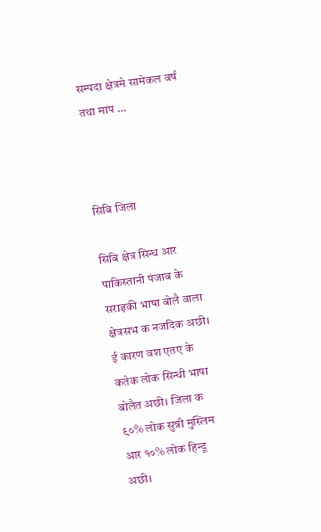सम्पदा क्षेत्रमे सामेकल वर्ष तथा माप ...



सिबि जिला

सिबि क्षेत्र सिन्ध आर पाकिस्तानी पंजाब के सराइकी भाषा बोलै वाला क्षेत्रसभ क नजदिक अछी। ई कारण वश एतए के कतेक लोक सिन्धी भाषा बोलैत अछी। जिला क ९०% लोक सुन्नी मुस्लिम आर १०% लोक हिन्दू अछी।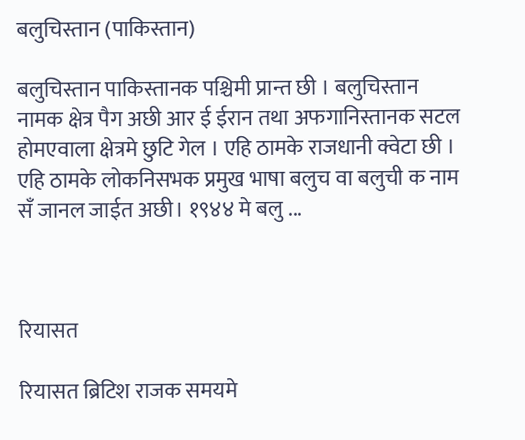बलुचिस्तान (पाकिस्तान)

बलुचिस्तान पाकिस्तानक पश्चिमी प्रान्त छी । बलुचिस्तान नामक क्षेत्र पैग अछी आर ई ईरान तथा अफगानिस्तानक सटल होमएवाला क्षेत्रमे छुटि गेल । एहि ठामके राजधानी क्वेटा छी । एहि ठामके लोकनिसभक प्रमुख भाषा बलुच वा बलुची क नाम सँ जानल जाईत अछी। १९४४ मे बलु ...



रियासत

रियासत ब्रिटिश राजक समयमे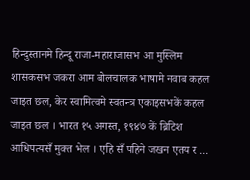हिन्दुस्तानमे हिन्दू राजा-महाराजासभ आ मुस्लिम शासकसभ जकरा आम बोलचालक भाषामे नवाब कहल जाइत छल, केर स्वामित्वमे स्वतन्त्र एकाइसभकें कहल जाइत छल । भारत १५ अगस्त, १९४७ कें ब्रिटिश आधिपत्यसँ मुक्त भेल । एहि सँ पहिने जखन एतय र ...